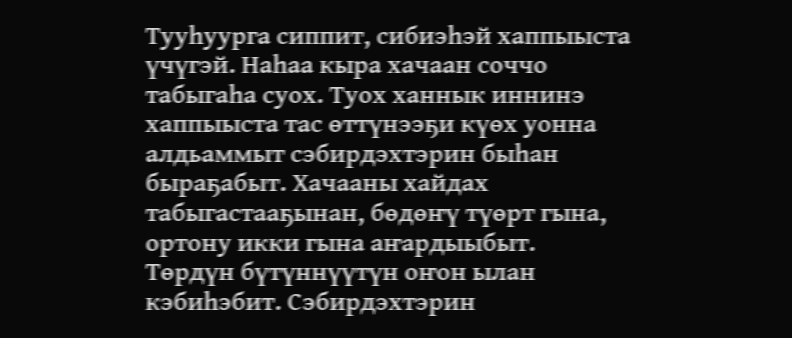Тууһуурга сиппит, сибиэһэй хаппыыста үчүгэй. Наһаа кыра хачаан соччо табыгаһа суох. Туох ханнык иннинэ хаппыыста тас өттүнээҕи күөх уонна алдьаммыт сэбирдэхтэрин быһан быраҕабыт. Хачааны хайдах табыгастааҕынан, бөдөҥү түөрт гына, ортону икки гына аҥардыыбыт.
Төрдүн бүтүннүүтүн оҥон ылан кэбиһэбит. Сэбирдэхтэрин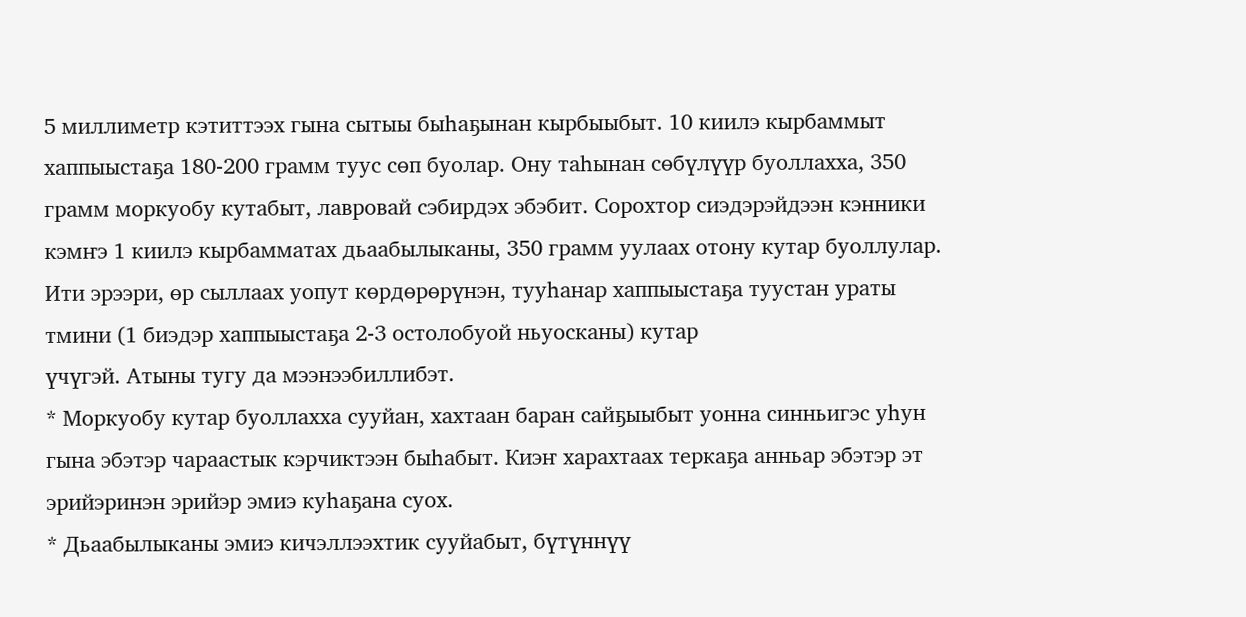5 миллиметр кэтиттээх гына сытыы быһаҕынан кырбыыбыт. 10 киилэ кырбаммыт хаппыыстаҕа 180-200 грамм туус сөп буолар. Ону таһынан сөбүлүүр буоллахха, 350 грамм моркуобу кутабыт, лавровай сэбирдэх эбэбит. Сорохтор сиэдэрэйдээн кэнники кэмҥэ 1 киилэ кырбамматах дьаабылыканы, 350 грамм уулаах отону кутар буоллулар. Ити эрээри, өр сыллаах уопут көрдөрөрүнэн, тууһанар хаппыыстаҕа туустан ураты тмини (1 биэдэр хаппыыстаҕа 2-3 остолобуой ньуосканы) кутар
үчүгэй. Атыны тугу да мээнээбиллибэт.
* Моркуобу кутар буоллахха сууйан, хахтаан баран сайҕыыбыт уонна синньигэс уһун гына эбэтэр чараастык кэрчиктээн быһабыт. Киэҥ харахтаах теркаҕа анньар эбэтэр эт эрийэринэн эрийэр эмиэ куһаҕана суох.
* Дьаабылыканы эмиэ кичэллээхтик сууйабыт, бүтүннүү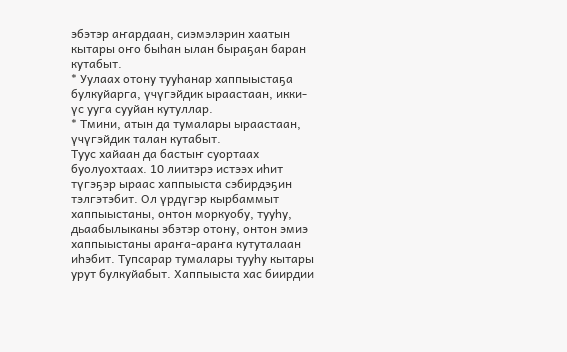эбэтэр аҥардаан, сиэмэлэрин хаатын кытары оҥо быһан ылан быраҕан баран кутабыт.
* Уулаах отону тууһанар хаппыыстаҕа булкуйарга, үчүгэйдик ыраастаан, икки-үс ууга сууйан кутуллар.
* Тмини, атын да тумалары ыраастаан, үчүгэйдик талан кутабыт.
Туус хайаан да бастыҥ суортаах буолуохтаах. 10 лиитэрэ истээх иһит түгэҕэр ыраас хаппыыста сэбирдэҕин тэлгэтэбит. Ол үрдүгэр кырбаммыт хаппыыстаны, онтон моркуобу, тууһу,
дьаабылыканы эбэтэр отону, онтон эмиэ хаппыыстаны араҥа-араҥа кутуталаан иһэбит. Тупсарар тумалары тууһу кытары урут булкуйабыт. Хаппыыста хас биирдии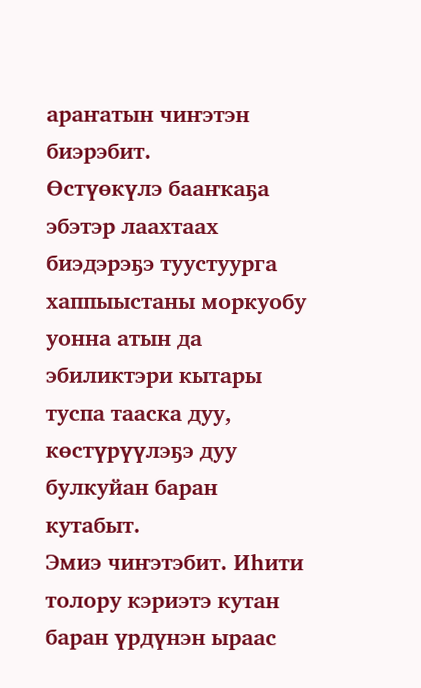араҥатын чиҥэтэн биэрэбит.
Өстүөкүлэ бааҥкаҕа эбэтэр лаахтаах биэдэрэҕэ туустуурга хаппыыстаны моркуобу уонна атын да эбиликтэри кытары туспа тааска дуу, көстүрүүлэҕэ дуу булкуйан баран кутабыт.
Эмиэ чиҥэтэбит. Иһити толору кэриэтэ кутан баран үрдүнэн ыраас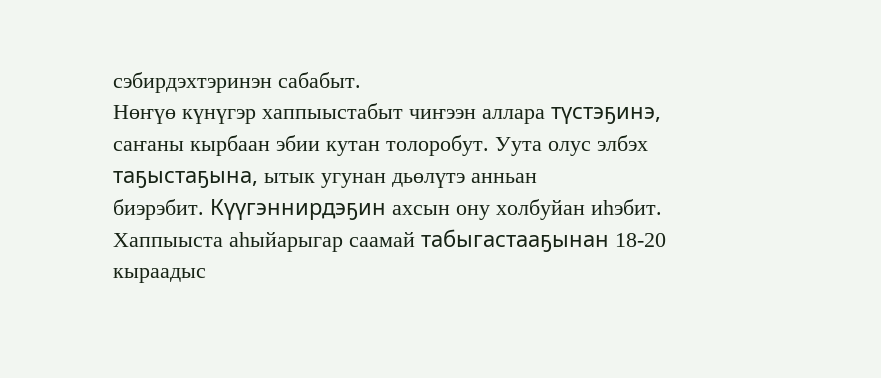сэбирдэхтэринэн сабабыт.
Нөҥүө күнүгэр хаппыыстабыт чиҥээн аллара түстэҕинэ, саҥаны кырбаан эбии кутан толоробут. Уута олус элбэх таҕыстаҕына, ытык угунан дьөлүтэ анньан
биэрэбит. Күүгэннирдэҕин ахсын ону холбуйан иһэбит.
Хаппыыста аһыйарыгар саамай табыгастааҕынан 18-20 кыраадыс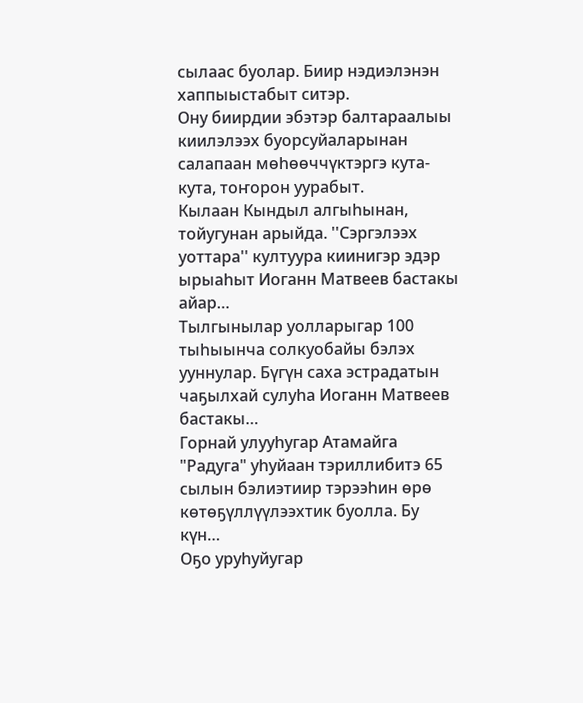сылаас буолар. Биир нэдиэлэнэн хаппыыстабыт ситэр.
Ону биирдии эбэтэр балтараалыы киилэлээх буорсуйаларынан салапаан мөһөөччүктэргэ кута-кута, тоҥорон уурабыт.
Кылаан Кындыл алгыһынан, тойугунан арыйда. ''Сэргэлээх уоттара'' култуура киинигэр эдэр ырыаһыт Иоганн Матвеев бастакы айар…
Тылгынылар уолларыгар 100 тыһыынча солкуобайы бэлэх ууннулар. Бүгүн саха эстрадатын чаҕылхай сулуһа Иоганн Матвеев бастакы…
Горнай улууһугар Атамайга "Радуга" уһуйаан тэриллибитэ 65 сылын бэлиэтиир тэрээһин өрө көтөҕүллүүлээхтик буолла. Бу күн…
Оҕо уруһуйугар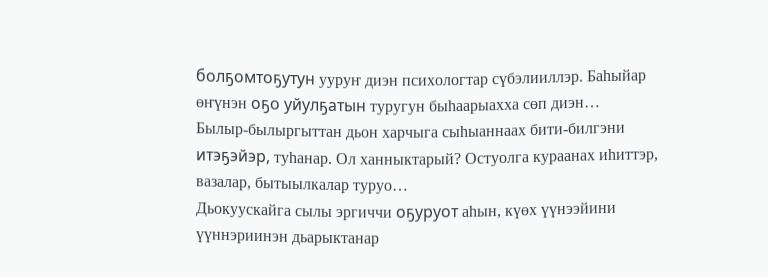болҕомтоҕутун ууруҥ диэн психологтар сүбэлииллэр. Баһыйар өҥүнэн оҕо уйулҕатын туругун быһаарыахха сөп диэн…
Былыр-былыргыттан дьон харчыга сыһыаннаах бити-билгэни итэҕэйэр, туһанар. Ол ханныктарый? Остуолга кураанах иһиттэр, вазалар, бытыылкалар туруо…
Дьокуускайга сылы эргиччи оҕуруот аһын, күөх үүнээйини үүннэриинэн дьарыктанар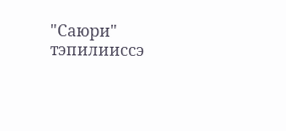"Саюри" тэпилииссэ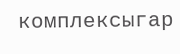комплексыгар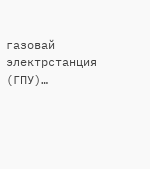газовай электрстанция (ГПУ)…